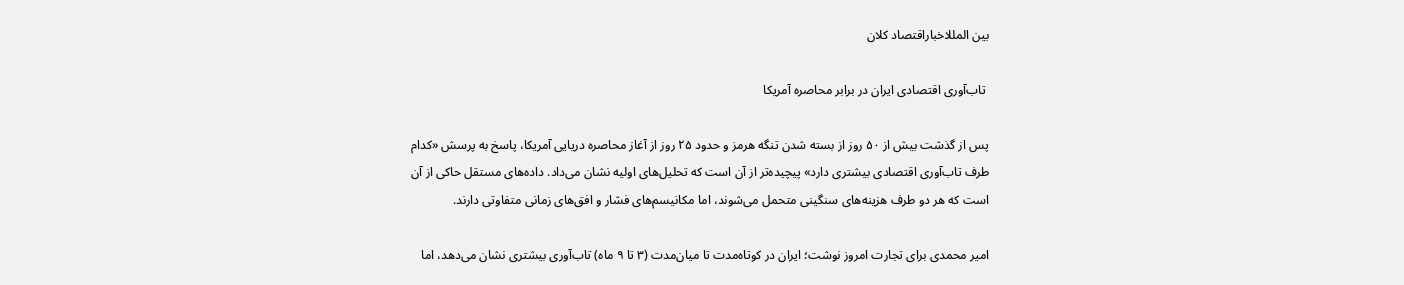بین المللاخباراقتصاد کلان

 تاب‌آوری اقتصادی ایران در برابر محاصره آمریکا

پس از گذشت بیش از ۵۰ روز از بسته شدن تنگه هرمز و حدود ۲۵ روز از آغاز محاصره دریایی آمریکا، پاسخ به پرسش «کدام طرف تاب‌آوری اقتصادی بیشتری دارد» پیچیده‌تر از آن است که تحلیل‌های اولیه نشان می‌داد. داده‌های مستقل حاکی از آن است که هر دو طرف هزینه‌های سنگینی متحمل می‌شوند، اما مکانیسم‌های فشار و افق‌های زمانی متفاوتی دارند.

امیر محمدی برای تجارت امروز نوشت؛ ایران در کوتاه‌مدت تا میان‌مدت (۳ تا ۹ ماه) تاب‌آوری بیشتری نشان می‌دهد، اما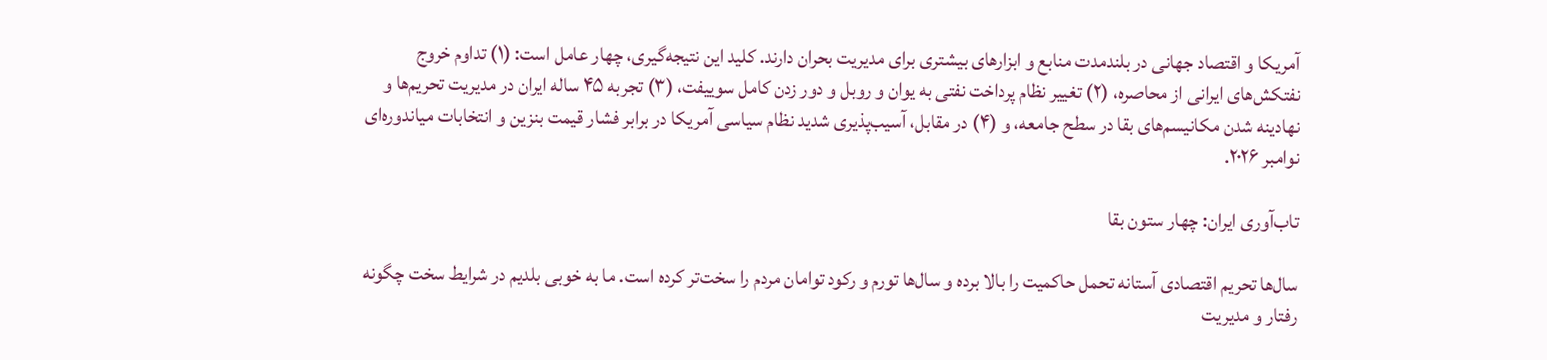آمریکا و اقتصاد جهانی در بلندمدت منابع و ابزارهای بیشتری برای مدیریت بحران دارند. کلید این نتیجه‌گیری، چهار عامل است: (۱) تداوم خروج نفتکش‌های ایرانی از محاصره، (۲) تغییر نظام پرداخت نفتی به یوان و روبل و دور زدن کامل سوییفت، (۳) تجربه ۴۵ ساله ایران در مدیریت تحریم‌ها و نهادینه شدن مکانیسم‌های بقا در سطح جامعه، و (۴) در مقابل، آسیب‌پذیری شدید نظام سیاسی آمریکا در برابر فشار قیمت بنزین و انتخابات میاندوره‌ای نوامبر ۲۰۲۶.

تاب‌آوری ایران: چهار ستون بقا

سال‌ها تحریم اقتصادی آستانه تحمل حاکمیت را بالا برده و سال‌ها تورم و رکود توامان مردم را سخت‌تر کرده است. ما به خوبی بلدیم در شرایط سخت چگونه رفتار و مدیریت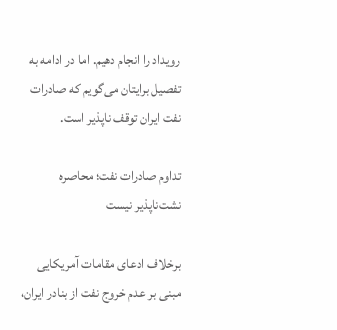رویداد را انجام دهیم. اما در ادامه به تفصیل برایتان می‌گویم که صادرات نفت ایران توقف ناپذیر است.

تداوم صادرات نفت؛ محاصره نشت‌ناپذیر نیست

برخلاف ادعای مقامات آمریکایی مبنی بر عدم خروج نفت از بنادر ایران،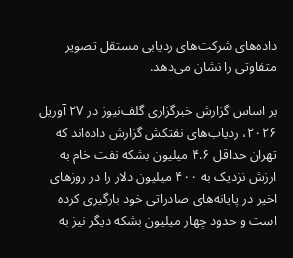داده‌های شرکت‌های ردیابی مستقل تصویر متفاوتی را نشان می‌دهد.

بر اساس گزارش خبرگزاری گلف‌نیوز در ۲۷ آوریل ۲۰۲۶، ردیاب‌های نفتکش گزارش داده‌اند که تهران حداقل ۴.۶ میلیون بشکه نفت خام به ارزش نزدیک به ۴۰۰ میلیون دلار را در روزهای اخیر در پایانه‌های صادراتی خود بارگیری کرده است و حدود چهار میلیون بشکه دیگر نیز به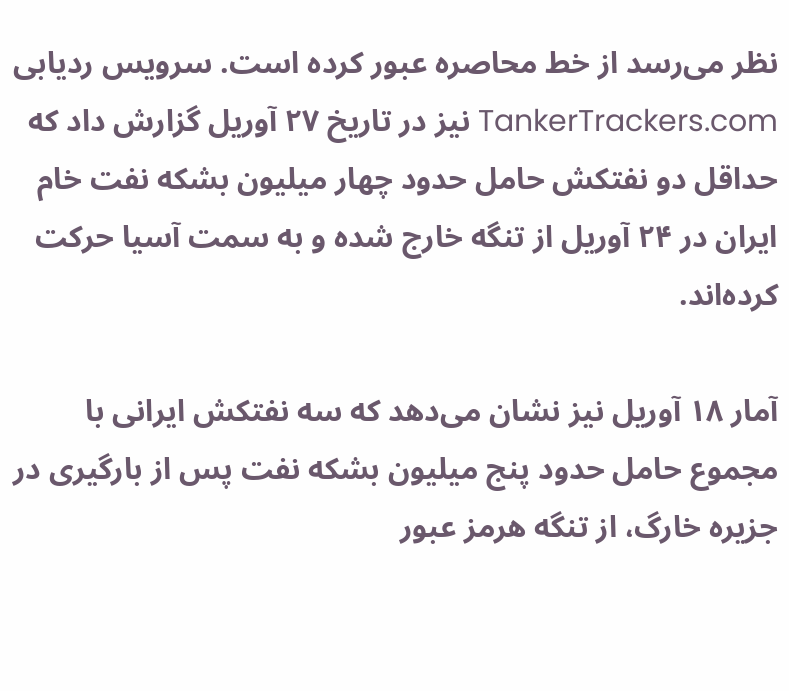نظر می‌رسد از خط محاصره عبور کرده است. سرویس ردیابی TankerTrackers.com نیز در تاریخ ۲۷ آوریل گزارش داد که حداقل دو نفتکش حامل حدود چهار میلیون بشکه نفت خام ایران در ۲۴ آوریل از تنگه خارج شده و به سمت آسیا حرکت کرده‌اند.

آمار ۱۸ آوریل نیز نشان می‌دهد که سه نفتکش ایرانی با مجموع حامل حدود پنج میلیون بشکه نفت پس از بارگیری در جزیره خارگ، از تنگه هرمز عبور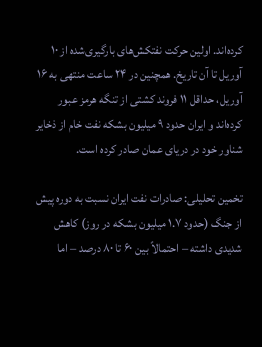کرده‌اند. اولین حرکت نفتکش‌های بارگیری‌شده از ۱۰ آوریل تا آن تاریخ. همچنین در ۲۴ ساعت منتهی به ۱۶ آوریل، حداقل ۱۱ فروند کشتی از تنگه هرمز عبور کرده‌اند و ایران حدود ۹ میلیون بشکه نفت خام از ذخایر شناور خود در دریای عمان صادر کرده است.

تخمین تحلیلی: صادرات نفت ایران نسبت به دوره پیش از جنگ (حدود ۱.۷ میلیون بشکه در روز) کاهش شدیدی داشته – احتمالاً بین ۶۰ تا ۸۰ درصد – اما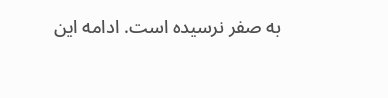به صفر نرسیده است. ادامه این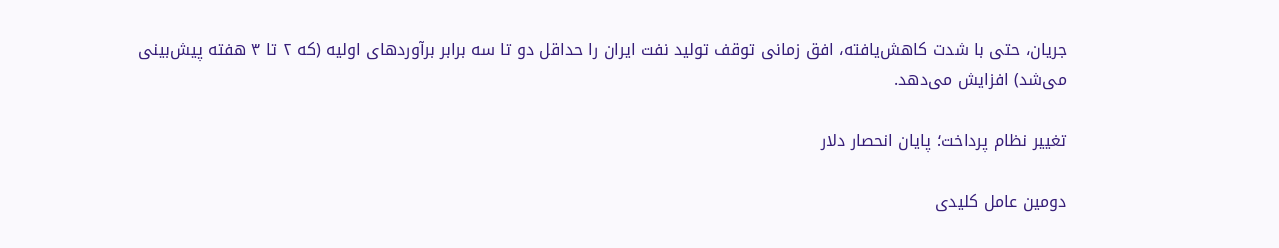جریان، حتی با شدت کاهش‌یافته، افق زمانی توقف تولید نفت ایران را حداقل دو تا سه برابر برآوردهای اولیه (که ۲ تا ۳ هفته پیش‌بینی می‌شد) افزایش می‌دهد.

تغییر نظام پرداخت؛ پایان انحصار دلار

دومین عامل کلیدی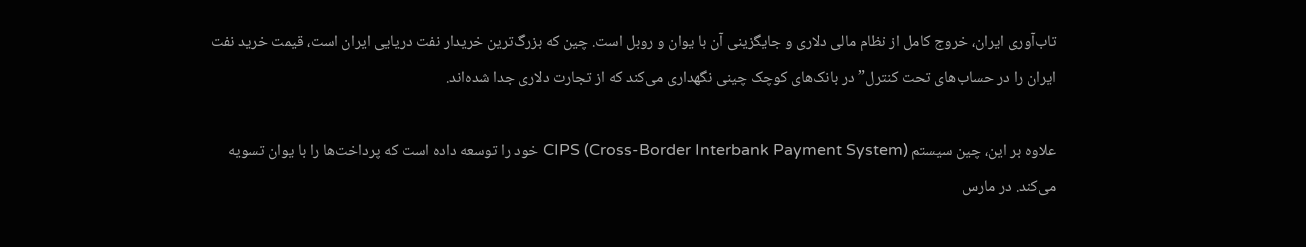تاب‌آوری ایران، خروج کامل از نظام مالی دلاری و جایگزینی آن با یوان و روبل است. چین که بزرگ‌ترین خریدار نفت دریایی ایران است، قیمت خرید نفت ایران را در حساب‌های تحت کنترل” در بانک‌های کوچک چینی نگهداری می‌کند که از تجارت دلاری جدا شده‌اند.

علاوه بر این، چین سیستم CIPS (Cross-Border Interbank Payment System) خود را توسعه داده است که پرداخت‌ها را با یوان تسویه می‌کند. در مارس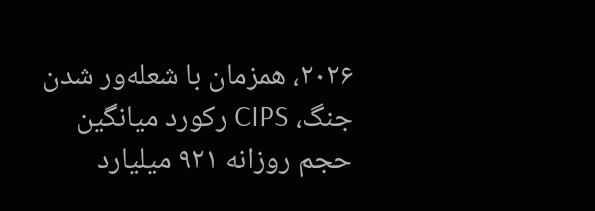۲۰۲۶، همزمان با شعله‌ور شدن جنگ، CIPS رکورد میانگین حجم روزانه ۹۲۱ میلیارد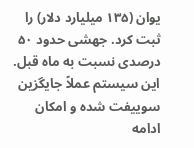یوان (۱۳۵ میلیارد دلار) را ثبت کرد. جهشی حدود ۵۰ درصدی نسبت به ماه قبل. این سیستم عملاً جایگزین سوییفت شده و امکان ادامه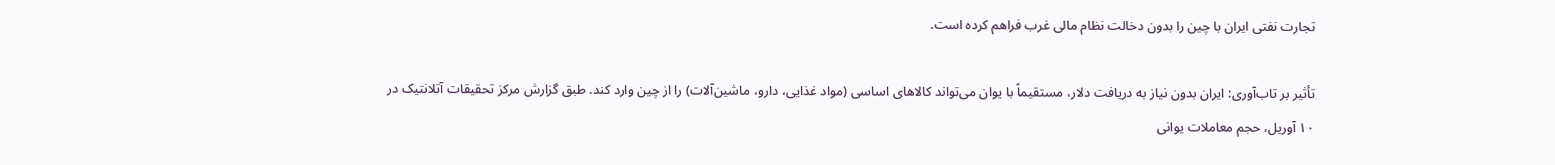تجارت نفتی ایران با چین را بدون دخالت نظام مالی غرب فراهم کرده است.

تأثیر بر تاب‌آوری: ایران بدون نیاز به دریافت دلار، مستقیماً با یوان می‌تواند کالاهای اساسی (مواد غذایی، دارو، ماشین‌آلات) را از چین وارد کند. طبق گزارش مرکز تحقیقات آتلانتیک در ۱۰ آوریل، حجم معاملات یوانی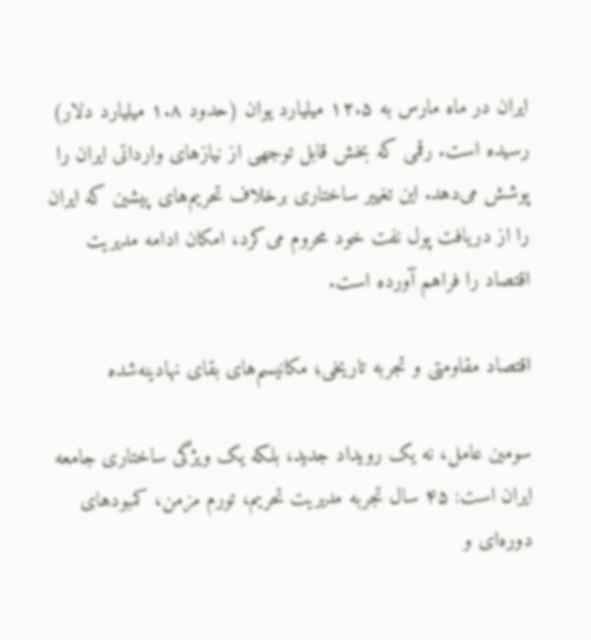ایران در ماه مارس به ۱۲.۵ میلیارد یوان (حدود ۱.۸ میلیارد دلار) رسیده است. رقمی که بخش قابل توجهی از نیازهای وارداتی ایران را پوشش می‌دهد. این تغییر ساختاری برخلاف تحریم‌های پیشین که ایران را از دریافت پول نفت خود محروم می‌کرد، امکان ادامه مدیریت اقتصاد را فراهم آورده است.

اقتصاد مقاومتی و تجربه تاریخی؛ مکانیسم‌های بقای نهادینه‌شده

سومین عامل، نه یک رویداد جدید، بلکه یک ویژگی ساختاری جامعه ایران است: ۴۵ سال تجربه مدیریت تحریم، تورم مزمن، کمبودهای دوره‌ای و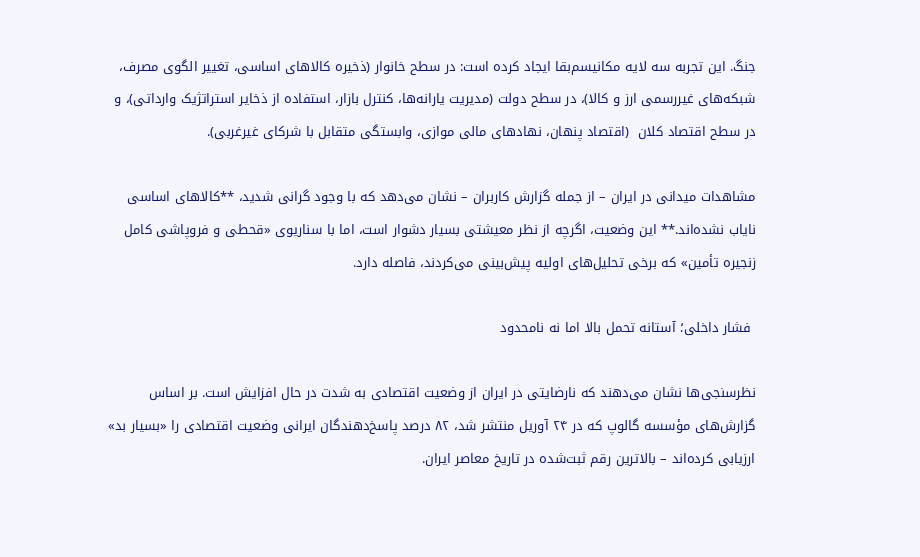جنگ. این تجربه سه لایه مکانیسم‌بقا ایجاد کرده است: در سطح خانوار (ذخیره کالاهای اساسی، تغییر الگوی مصرف، شبکه‌های غیررسمی ارز و کالا)، در سطح دولت (مدیریت یارانه‌ها، کنترل بازار، استفاده از ذخایر استراتژیک وارداتی)، و در سطح اقتصاد کلان  (اقتصاد پنهان، نهادهای مالی موازی، وابستگی متقابل با شرکای غیرغربی).

مشاهدات میدانی در ایران – از جمله گزارش کاربران – نشان می‌دهد که با وجود گرانی شدید، **کالاهای اساسی نایاب نشده‌اند.** این وضعیت، اگرچه از نظر معیشتی بسیار دشوار است، اما با سناریوی «قحطی و فروپاشی کامل زنجیره تأمین» که برخی تحلیل‌های اولیه پیش‌بینی می‌کردند، فاصله دارد.

 فشار داخلی؛ آستانه تحمل بالا اما نه نامحدود

نظرسنجی‌ها نشان می‌دهند که نارضایتی در ایران از وضعیت اقتصادی به شدت در حال افزایش است. بر اساس گزارش‌های مؤسسه گالوپ که در ۲۴ آوریل منتشر شد، ۸۲ درصد پاسخ‌دهندگان ایرانی وضعیت اقتصادی را «بسیار بد» ارزیابی کرده‌اند – بالاترین رقم ثبت‌شده در تاریخ معاصر ایران.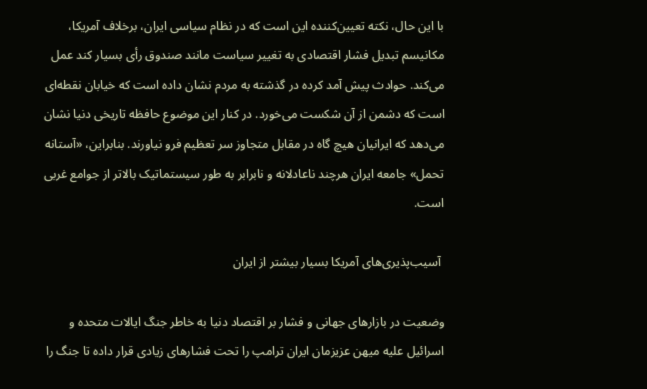با این حال، نکته تعیین‌کننده این است که در نظام سیاسی ایران، برخلاف آمریکا، مکانیسم تبدیل فشار اقتصادی به تغییر سیاست مانند صندوق رأی بسیار کند عمل می‌کند. حوادث پیش آمد کرده در گذشته به مردم نشان داده است که خیابان نقطه‌ای است که دشمن از آن شکست می‌خورد. در کنار این موضوع حافظه تاریخی دنیا نشان می‌دهد که ایرانیان هیچ گاه در مقابل متجاوز سر تعظیم فرو نیاورند. بنابراین، «آستانه تحمل» جامعه ایران هرچند ناعادلانه و نابرابر به طور سیستماتیک بالاتر از جوامع غربی است.

 آسیب‌پذیری‌های آمریکا بسیار بیشتر از ایران

وضعیت در بازارهای جهانی و فشار بر اقتصاد دنیا به خاطر جنگ ایالات متحده و اسرائیل علیه میهن عزیزمان ایران ترامپ را تحت فشارهای زیادی قرار داده تا جنگ را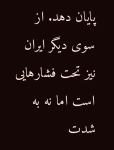پایان دهد. از سوی دیگر ایران نیز تحت فشارهایی است اما نه به شدت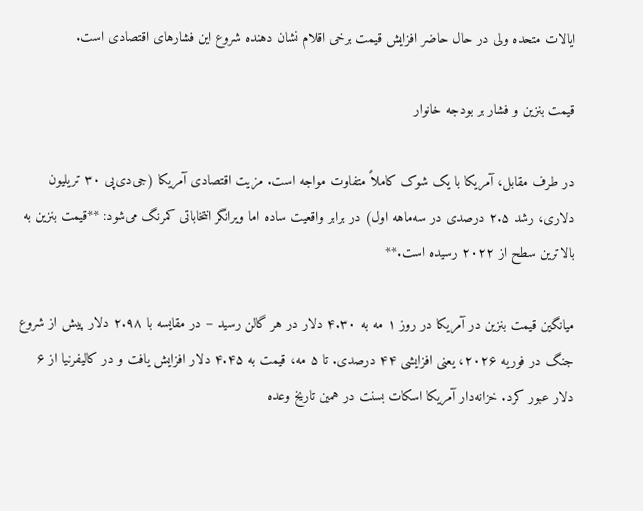ایالات متحده ولی در حال حاضر افزایش قیمت برخی اقلام نشان دهنده شروع این فشارهای اقتصادی است.

قیمت بنزین و فشار بر بودجه خانوار

در طرف مقابل، آمریکا با یک شوک کاملاً متفاوت مواجه است. مزیت اقتصادی آمریکا (جی‌دی‌پی ۳۰ تریلیون دلاری، رشد ۲.۵ درصدی در سه‌ماهه اول) در برابر واقعیت ساده اما ویرانگر انتخاباتی کمرنگ می‌شود: **قیمت بنزین به بالاترین سطح از ۲۰۲۲ رسیده است.**

میانگین قیمت بنزین در آمریکا در روز ۱ مه به ۴.۳۰ دلار در هر گالن رسید – در مقایسه با ۲.۹۸ دلار پیش از شروع جنگ در فوریه ۲۰۲۶، یعنی افزایشی ۴۴ درصدی. تا ۵ مه، قیمت به ۴.۴۵ دلار افزایش یافت و در کالیفرنیا از ۶ دلار عبور کرد. خزانه‌دار آمریکا اسکات بسنت در همین تاریخ وعده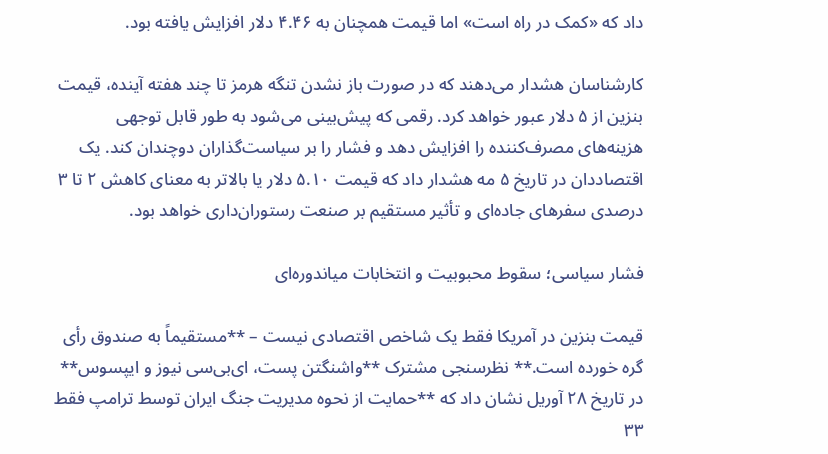داد که «کمک در راه است» اما قیمت همچنان به ۴.۴۶ دلار افزایش یافته بود.

کارشناسان هشدار می‌دهند که در صورت باز نشدن تنگه هرمز تا چند هفته آینده، قیمت بنزین از ۵ دلار عبور خواهد کرد. رقمی که پیش‌بینی می‌شود به طور قابل توجهی هزینه‌های مصرف‌کننده را افزایش دهد و فشار را بر سیاست‌گذاران دوچندان کند. یک اقتصاددان در تاریخ ۵ مه هشدار داد که قیمت ۵.۱۰ دلار یا بالاتر به معنای کاهش ۲ تا ۳ درصدی سفرهای جاده‌ای و تأثیر مستقیم بر صنعت رستوران‌داری خواهد بود.

فشار سیاسی؛ سقوط محبوبیت و انتخابات میاندوره‌ای

قیمت بنزین در آمریکا فقط یک شاخص اقتصادی نیست – **مستقیماً به صندوق رأی گره خورده است.** نظرسنجی مشترک **واشنگتن پست، ای‌بی‌سی نیوز و ایپسوس** در تاریخ ۲۸ آوریل نشان داد که **حمایت از نحوه مدیریت جنگ ایران توسط ترامپ فقط ۳۳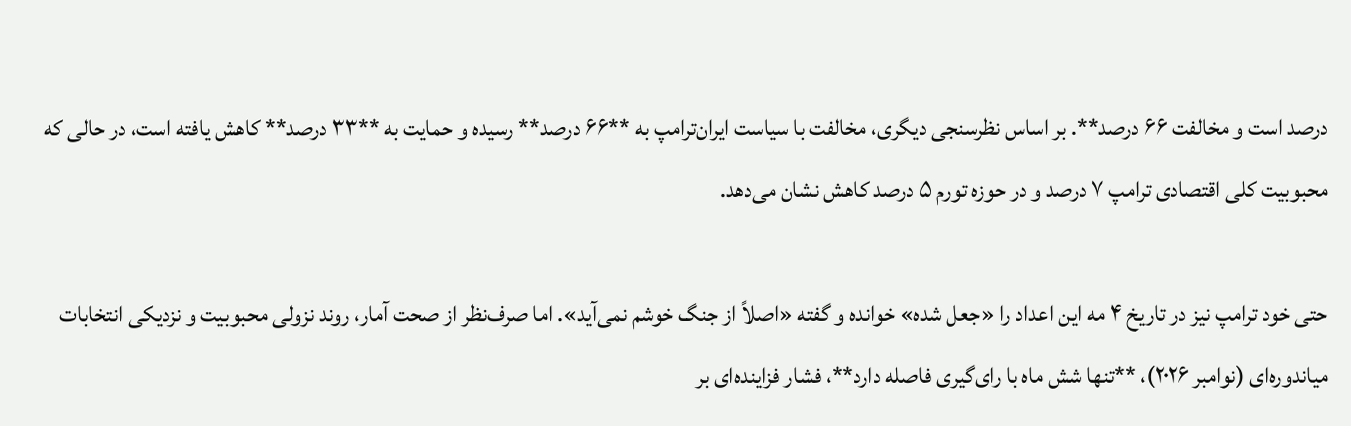درصد است و مخالفت ۶۶ درصد**. بر اساس نظرسنجی دیگری، مخالفت با سیاست ایران‌ترامپ به **۶۶ درصد** رسیده و حمایت به **۳۳ درصد** کاهش یافته است، در حالی که محبوبیت کلی اقتصادی ترامپ ۷ درصد و در حوزه تورم ۵ درصد کاهش نشان می‌دهد.

حتی خود ترامپ نیز در تاریخ ۴ مه این اعداد را «جعل شده» خوانده و گفته «اصلاً از جنگ خوشم نمی‌آید». اما صرف‌نظر از صحت آمار، روند نزولی محبوبیت و نزدیکی انتخابات میاندوره‌ای (نوامبر ۲۰۲۶)، **تنها شش ماه با رای‌گیری فاصله دارد**، فشار فزاینده‌ای بر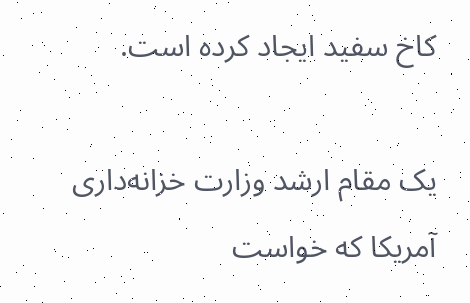کاخ سفید ایجاد کرده است.

یک مقام ارشد وزارت خزانه‌داری آمریکا که خواست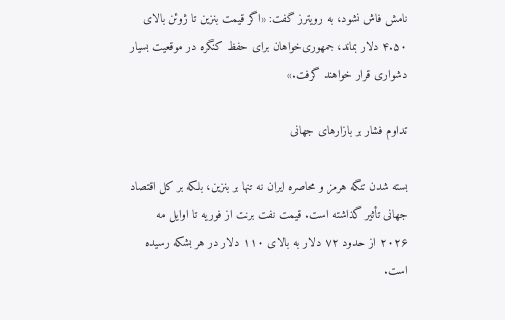نامش فاش نشود، به رویترز گفت: «اگر قیمت بنزین تا ژوئن بالای ۴.۵۰ دلار بماند، جمهوری‌خواهان برای حفظ کنگره در موقعیت بسیار دشواری قرار خواهند گرفت.»

تداوم فشار بر بازارهای جهانی

بسته شدن تنگه هرمز و محاصره ایران نه تنها بر بنزین، بلکه بر کل اقتصاد جهانی تأثیر گذاشته است. قیمت نفت برنت از فوریه تا اوایل مه ۲۰۲۶ از حدود ۷۲ دلار به بالای ۱۱۰ دلار در هر بشکه رسیده است.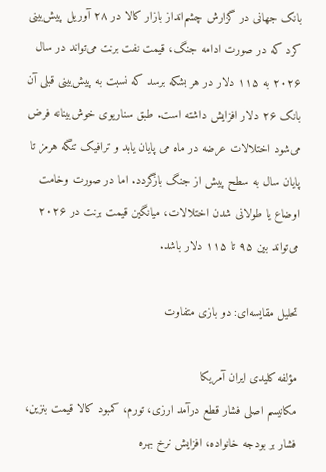بانک جهانی در گزارش چشم‌انداز بازار کالا در ۲۸ آوریل پیش‌بینی کرد که در صورت ادامه جنگ، قیمت نفت برنت می‌تواند در سال ۲۰۲۶ به ۱۱۵ دلار در هر بشکه برسد که نسبت به پیش‌بینی قبلی آن بانک ۲۶ دلار افزایش داشته است. طبق سناریوی خوش‌بینانه فرض می‌شود اختلالات عرضه در ماه می پایان یابد و ترافیک تنگه هرمز تا پایان سال به سطح پیش از جنگ بازگردد. اما در صورت وخامت اوضاع یا طولانی شدن اختلالات، میانگین قیمت برنت در ۲۰۲۶ می‌تواند بین ۹۵ تا ۱۱۵ دلار باشد.

تحلیل مقایسه‌ای: دو بازی متفاوت

مؤلفه کلیدی ایران آمریکا
مکانیسم اصلی فشار قطع درآمد ارزی، تورم، کمبود کالا قیمت بنزین، فشار بر بودجه خانواده، افزایش نرخ بهره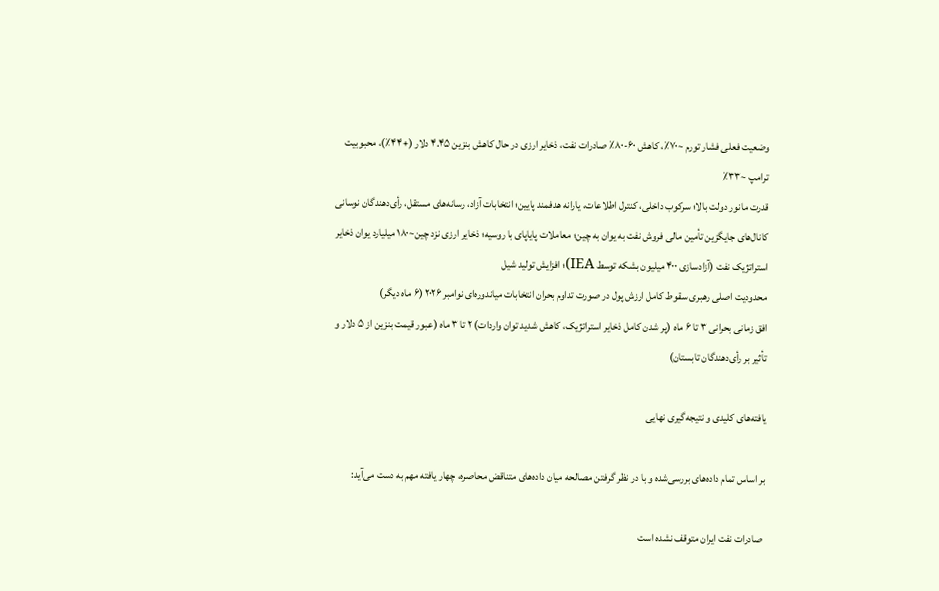وضعیت فعلی فشار تورم ~۷۰٪، کاهش ۶۰-۸۰٪ صادرات نفت، ذخایر ارزی در حال کاهش بنزین ۴.۴۵ دلار (+۴۴٪)، محبوبیت ترامپ ~۳۳٪
قدرت مانور دولت بالا؛ سرکوب داخلی، کنترل اطلاعات، یارانه هدفمند پایین؛ انتخابات آزاد، رسانه‌های مستقل، رأی‌دهندگان نوسانی
کانال‌های جایگزین تأمین مالی فروش نفت به یوان به چین؛ معاملات پایاپای با روسیه؛ ذخایر ارزی نزد چین~۱۸۰ میلیارد یوان ذخایر استراتژیک نفت (آزادسازی ۴۰۰ میلیون بشکه توسط IEA)؛ افزایش تولید شیل
محدودیت اصلی رهبری سقوط کامل ارزش پول در صورت تداوم بحران انتخابات میاندوره‌ای نوامبر ۲۰۲۶ (۶ ماه دیگر)
افق زمانی بحرانی ۳ تا ۶ ماه (پر شدن کامل ذخایر استراتژیک، کاهش شدید توان واردات) ۲ تا ۳ ماه (عبور قیمت بنزین از ۵ دلار و تأثیر بر رأی‌دهندگان تابستان)

یافته‌های کلیدی و نتیجه‌گیری نهایی

بر اساس تمام داده‌های بررسی‌شده و با در نظر گرفتن مصالحه میان داده‌های متناقض محاصره، چهار یافته مهم به دست می‌آید:

 صادرات نفت ایران متوقف نشده است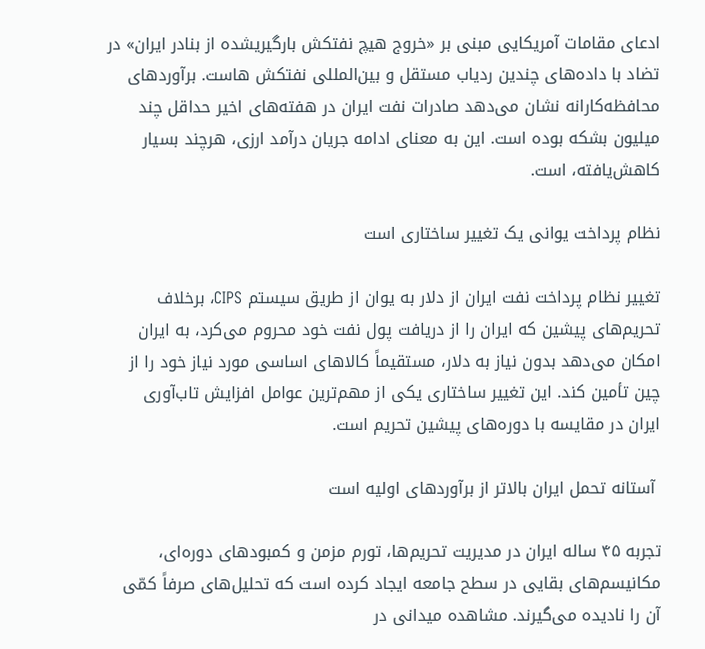ادعای مقامات آمریکایی مبنی بر «خروج هیچ نفتکش بارگیریشده از بنادر ایران» در تضاد با داده‌های چندین ردیاب مستقل و بین‌المللی نفتکش هاست. برآوردهای محافظه‌کارانه نشان می‌دهد صادرات نفت ایران در هفته‌های اخیر حداقل چند میلیون بشکه بوده است. این به معنای ادامه جریان درآمد ارزی، هرچند بسیار کاهش‌یافته، است.

نظام پرداخت یوانی یک تغییر ساختاری است

تغییر نظام پرداخت نفت ایران از دلار به یوان از طریق سیستم CIPS، برخلاف تحریم‌های پیشین که ایران را از دریافت پول نفت خود محروم می‌کرد، به ایران امکان می‌دهد بدون نیاز به دلار، مستقیماً کالاهای اساسی مورد نیاز خود را از چین تأمین کند. این تغییر ساختاری یکی از مهم‌ترین عوامل افزایش تاب‌آوری ایران در مقایسه با دوره‌های پیشین تحریم است.

 آستانه تحمل ایران بالاتر از برآوردهای اولیه است

تجربه ۴۵ ساله ایران در مدیریت تحریم‌ها، تورم مزمن و کمبودهای دوره‌ای، مکانیسم‌های بقایی در سطح جامعه ایجاد کرده است که تحلیل‌های صرفاً کمّی آن را نادیده می‌گیرند. مشاهده میدانی در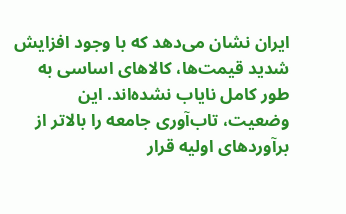ایران نشان می‌دهد که با وجود افزایش شدید قیمت‌ها، کالاهای اساسی به طور کامل نایاب نشده‌اند. این وضعیت، تاب‌آوری جامعه را بالاتر از برآوردهای اولیه قرار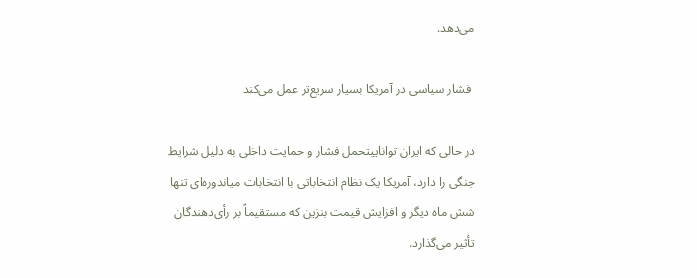می‌دهد.

 فشار سیاسی در آمریکا بسیار سریع‌تر عمل می‌کند

در حالی که ایران تواناییتحمل فشار و حمایت داخلی به دلیل شرایط جنگی را دارد، آمریکا یک نظام انتخاباتی با انتخابات میاندوره‌ای تنها شش ماه دیگر و افزایش قیمت بنزین که مستقیماً بر رأی‌دهندگان تأثیر می‌گذارد.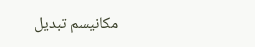مکانیسم تبدیل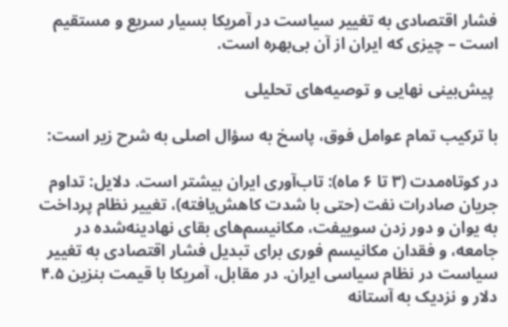فشار اقتصادی به تغییر سیاست در آمریکا بسیار سریع و مستقیم است – چیزی که ایران از آن بی‌بهره است.

 پیش‌بینی نهایی و توصیه‌های تحلیلی

با ترکیب تمام عوامل فوق، پاسخ به سؤال اصلی به شرح زیر است:

در کوتاه‌مدت (۳ تا ۶ ماه): تاب‌آوری ایران بیشتر است. دلایل: تداوم جریان صادرات نفت (حتی با شدت کاهش‌یافته)، تغییر نظام پرداخت به یوان و دور زدن سوییفت، مکانیسم‌های بقای نهادینه‌شده در جامعه، و فقدان مکانیسم فوری برای تبدیل فشار اقتصادی به تغییر سیاست در نظام سیاسی ایران. در مقابل، آمریکا با قیمت بنزین ۴.۵ دلار و نزدیک به آستانه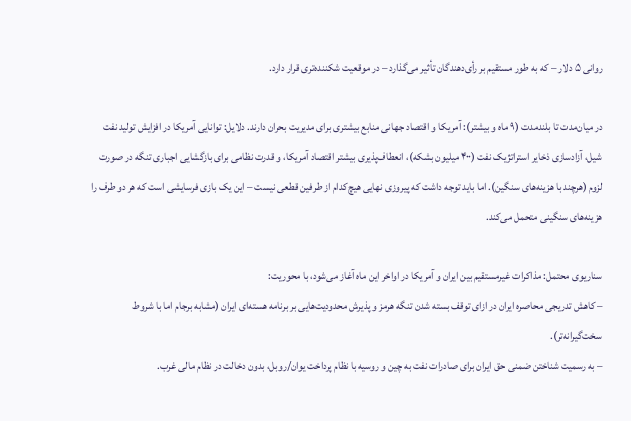روانی ۵ دلار – که به طور مستقیم بر رأی‌دهندگان تأثیر می‌گذارد – در موقعیت شکننده‌تری قرار دارد.

در میان‌مدت تا بلندمدت (۹ ماه و بیشتر): آمریکا و اقتصاد جهانی منابع بیشتری برای مدیریت بحران دارند. دلایل: توانایی آمریکا در افزایش تولید نفت شیل، آزادسازی ذخایر استراتژیک نفت (۴۰۰ میلیون بشکه)، انعطاف‌پذیری بیشتر اقتصاد آمریکا، و قدرت نظامی برای بازگشایی اجباری تنگه در صورت لزوم (هرچند با هزینه‌های سنگین). اما باید توجه داشت که پیروزی نهایی هیچ‌کدام از طرفین قطعی نیست – این یک بازی فرسایشی است که هر دو طرف را هزینه‌های سنگینی متحمل می‌کند.

سناریوی محتمل: مذاکرات غیرمستقیم بین ایران و آمریکا در اواخر این ماه آغاز می‌شود، با محوریت:
– کاهش تدریجی محاصره ایران در ازای توقف بسته شدن تنگه هرمز و پذیرش محدودیت‌هایی بر برنامه هسته‌ای ایران (مشابه برجام اما با شروط سخت‌گیرانه‌تر).
– به رسمیت شناختن ضمنی حق ایران برای صادرات نفت به چین و روسیه با نظام پرداخت یوان/روبل، بدون دخالت در نظام مالی غرب.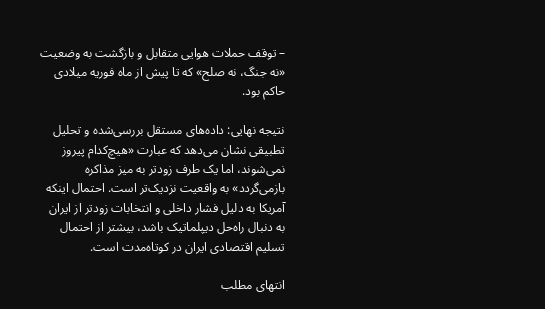– توقف حملات هوایی متقابل و بازگشت به وضعیت «نه جنگ، نه صلح» که تا پیش از ماه فوریه میلادی حاکم بود.

نتیجه نهایی: داده‌های مستقل بررسی‌شده و تحلیل تطبیقی نشان می‌دهد که عبارت «هیچ‌کدام پیروز نمی‌شوند، اما یک طرف زودتر به میز مذاکره بازمی‌گردد» به واقعیت نزدیک‌تر است. احتمال اینکه آمریکا به دلیل فشار داخلی و انتخابات زودتر از ایران به دنبال راه‌حل دیپلماتیک باشد، بیشتر از احتمال تسلیم اقتصادی ایران در کوتاه‌مدت است.

انتهای مطلب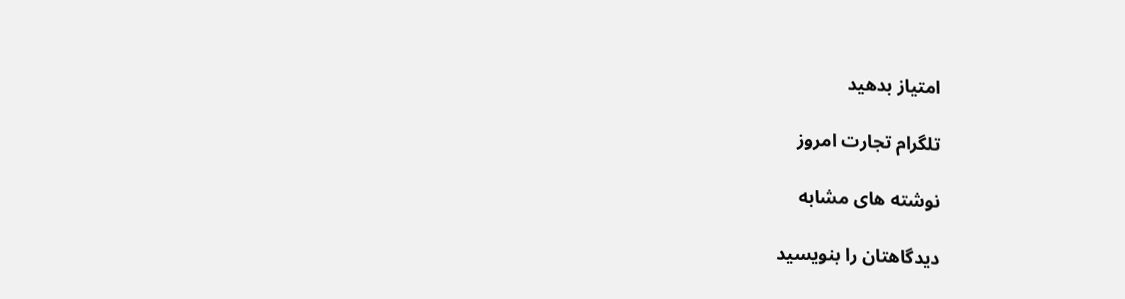امتیاز بدهید

تلگرام تجارت امروز

نوشته های مشابه

دیدگاهتان را بنویسید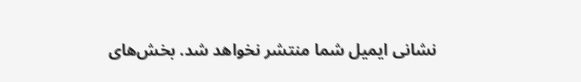نشانی ایمیل شما منتشر نخواهد شد. بخش‌های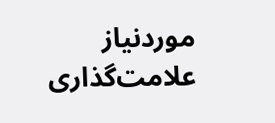موردنیاز علامت‌گذاری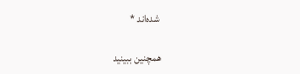شده‌اند *

همچنین ببینید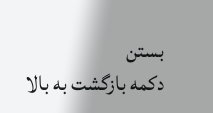بستن
دکمه بازگشت به بالا